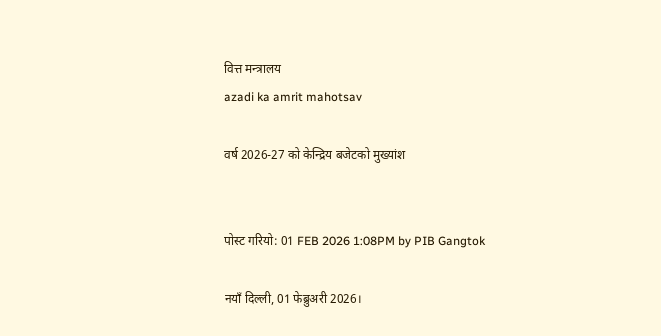वित्त मन्त्रालय
azadi ka amrit mahotsav

वर्ष 2026-27 को केन्द्रिय बजेटको मुख्यांश


पोस्ट गरियो: 01 FEB 2026 1:08PM by PIB Gangtok

नयाँ दिल्ली, 01 फेब्रुअरी 2026।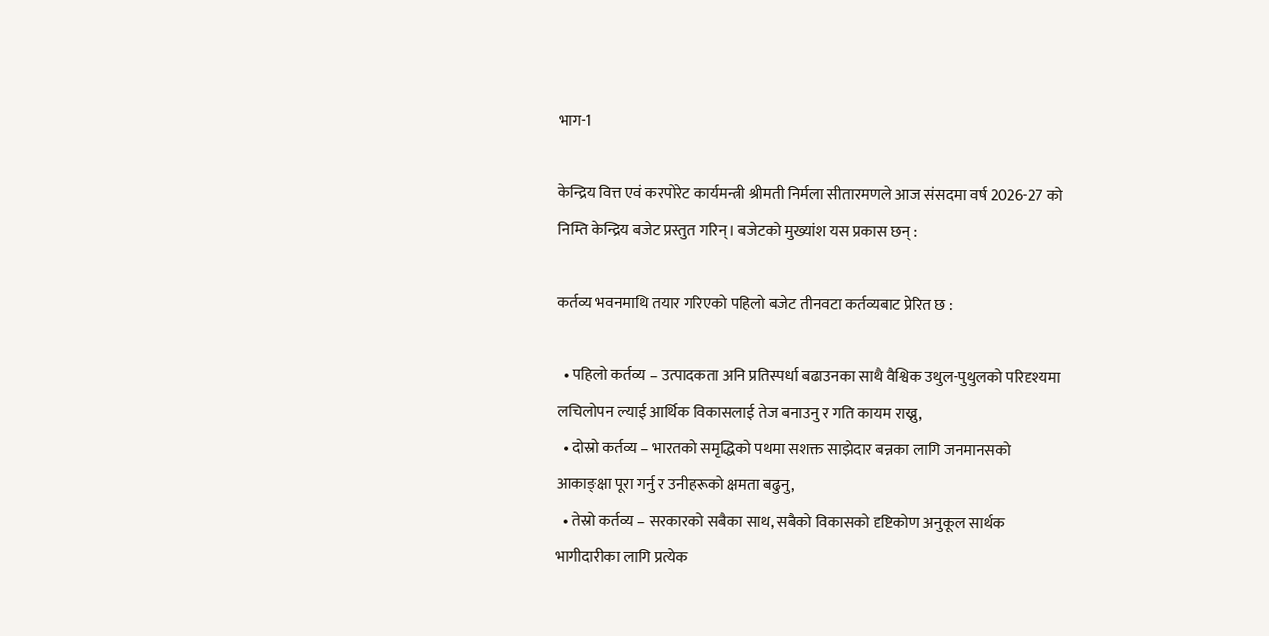भाग-1

केन्द्रिय वित्त एवं करपोरेट कार्यमन्त्री श्रीमती निर्मला सीतारमणले आज संसदमा वर्ष 2026-27 को निम्ति केन्द्रिय बजेट प्रस्तुत गरिन्। बजेटको मुख्यांश यस प्रकास छन् :

कर्तव्य भवनमाथि तयार गरिएको पहिलो बजेट तीनवटा कर्तव्यबाट प्रेरित छ :

  • पहिलो कर्तव्य – उत्पादकता अनि प्रतिस्पर्धा बढाउनका साथै वैश्विक उथुल-पुथुलको परिदृश्यमा लचिलोपन ल्याई आर्थिक विकासलाई तेज बनाउनु र गति कायम राख्नु,
  • दोस्रो कर्तव्य – भारतको समृद्धिको पथमा सशक्त साझेदार बन्नका लागि जनमानसको आकाङ्क्षा पूरा गर्नु र उनीहरूको क्षमता बढुनु,
  • तेस्रो कर्तव्य – सरकारको सबैका साथ, सबैको विकासको दृष्टिकोण अनुकूल सार्थक भागीदारीका लागि प्रत्येक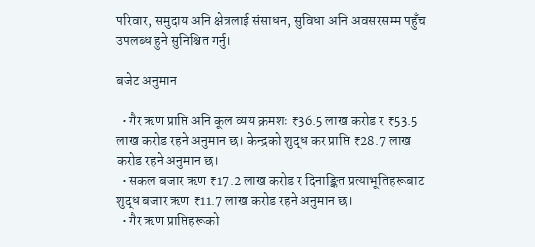परिवार, समुदाय अनि क्षेत्रलाई संसाधन, सुविधा अनि अवसरसम्म पहुँच उपलब्ध हुने सुनिश्चित गर्नु।

बजेट अनुमान

  • गैर ऋण प्राप्ति अनि कूल व्यय क्रमशः ₹36.5 लाख करोड र ₹53.5 लाख करोड रहने अनुमान छ। केन्द्रको शुद्ध कर प्राप्ति ₹28.7 लाख करोड रहने अनुमान छ।
  • सकल बजार ऋण ₹17.2 लाख करोड र दिनाङ्कित प्रत्याभूतिहरूबाट शुद्ध बजार ऋण ₹11.7 लाख करोड रहने अनुमान छ।
  • गैर ऋण प्राप्तिहरूको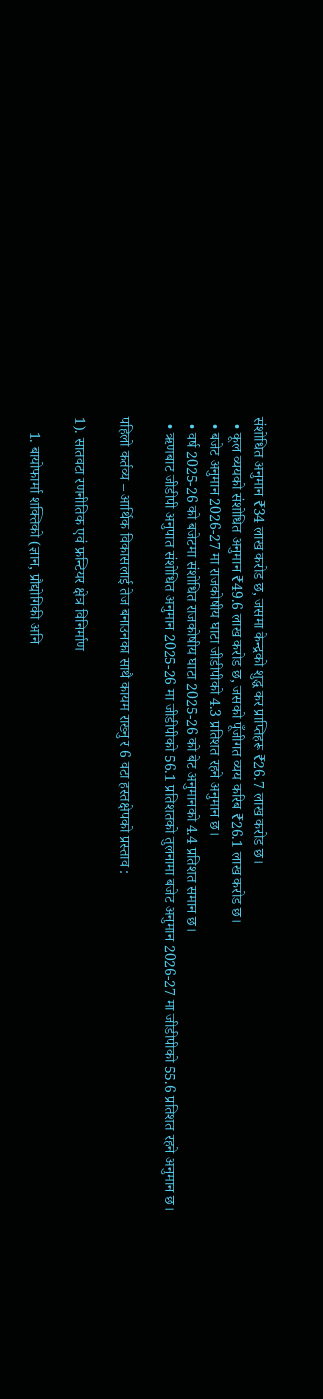संशोधित अनुमान ₹34 लाख करोड छ, जसमा केन्द्रको शुद्ध कर प्राप्तिहरू ₹26.7 लाख करोड छ।
  • कूल व्ययको संशोधित अनुमान ₹49.6 लाख करोड छ, जसको पूँजीगत व्यय करिब ₹26.1 लाख करोड छ।
  • बजेट अनुमान 2026-27 मा राजकोषीय घाटा जीडीपीको 4.3 प्रतिशत रहने अनुमान छ।
  • वर्ष 2025-26 को बजेटमा संशोधित राजकोषीय घाटा 2025-26 को बेट अनुमानको 4.4 प्रतिशत समान छ।
  • ऋणबाट जीडीपी अनुपात संशोधित अनुमान 2025-26 मा जीडीपीको 56.1 प्रतिशतको तुलनामा बजेट अनुमान 2026-27 मा जीडीपीको 55.6 प्रतिशत रहने अनुमान छ।

पहिलो कर्तव्य – आर्थिक विकासलाई तेज बनाउनका साथै कायम राख्नु र 6 वटा हस्तक्षेपको प्रस्ताव :

1). सातवटा रणनीतिक एवं फ्रन्टियर क्षेत्र विनिर्माण

    1. बायोफार्मा शक्तिको (ज्ञान, प्रौद्योगिकी अनि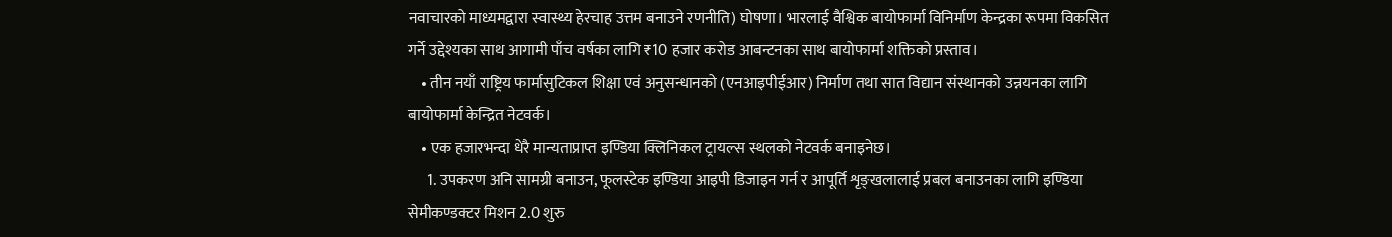नवाचारको माध्यमद्वारा स्वास्थ्य हेरचाह उत्तम बनाउने रणनीति) घोषणा। भारलाई वैश्विक बायोफार्मा विनिर्माण केन्द्रका रूपमा विकसित गर्ने उद्देश्यका साथ आगामी पाँच वर्षका लागि ₹10 हजार करोड आबन्टनका साथ बायोफार्मा शक्तिको प्रस्ताव।
    • तीन नयाँ राष्ट्रिय फार्मासुटिकल शिक्षा एवं अनुसन्धानको (एनआइपीईआर) निर्माण तथा सात विद्यान संस्थानको उन्नयनका लागि बायोफार्मा केन्द्रित नेटवर्क।
    • एक हजारभन्दा धेरै मान्यताप्राप्त इण्डिया क्लिनिकल ट्रायल्स स्थलको नेटवर्क बनाइनेछ।
      1. उपकरण अनि सामग्री बनाउन, फूलस्टेक इण्डिया आइपी डिजाइन गर्न र आपूर्ति शृङ्खलालाई प्रबल बनाउनका लागि इण्डिया सेमीकण्डक्टर मिशन 2.0 शुरु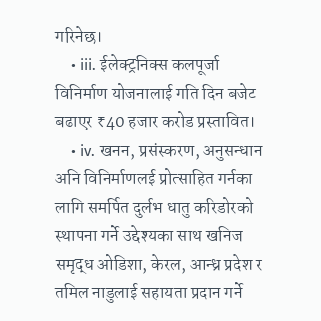गरिनेछ।
    • iii. ईलेक्ट्रनिक्स कलपूर्जा विनिर्माण योजनालाई गति दिन बजेट बढाएर ₹40 हजार करोड प्रस्तावित।
    • iv. खनन, प्रसंस्करण, अनुसन्धान अनि विनिर्माणलई प्रोत्साहित गर्नका लागि समर्पित दुर्लभ धातु करिडोरको स्थापना गर्ने उद्देश्यका साथ खनिज समृद्ध ओडिशा, केरल, आन्ध्र प्रदेश र तमिल नाडुलाई सहायता प्रदान गर्ने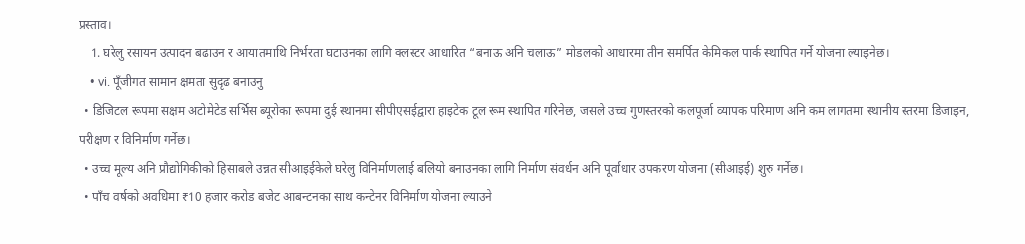प्रस्ताव।
    1. घरेलु रसायन उत्पादन बढाउन र आयातमाथि निर्भरता घटाउनका लागि क्लस्टर आधारित “बनाऊ अनि चलाऊ” मोडलको आधारमा तीन समर्पित केमिकल पार्क स्थापित गर्ने योजना ल्याइनेछ।
    • vi. पूँजीगत सामान क्षमता सुदृढ बनाउनु
  • डिजिटल रूपमा सक्षम अटोमेटेड सर्भिस ब्यूरोका रूपमा दुई स्थानमा सीपीएसईद्वारा हाइटेक टूल रूम स्थापित गरिनेछ, जसले उच्च गुणस्तरको कलपूर्जा व्यापक परिमाण अनि कम लागतमा स्थानीय स्तरमा डिजाइन, परीक्षण र विनिर्माण गर्नेछ।
  • उच्च मूल्य अनि प्रौद्योगिकीको हिसाबले उन्नत सीआइईकेले घरेलु विनिर्माणलाई बलियो बनाउनका लागि निर्माण संवर्धन अनि पूर्वाधार उपकरण योजना (सीआइई) शुरु गर्नेछ।
  • पाँच वर्षको अवधिमा ₹10 हजार करोड बजेट आबन्टनका साथ कन्टेनर विनिर्माण योजना ल्याउने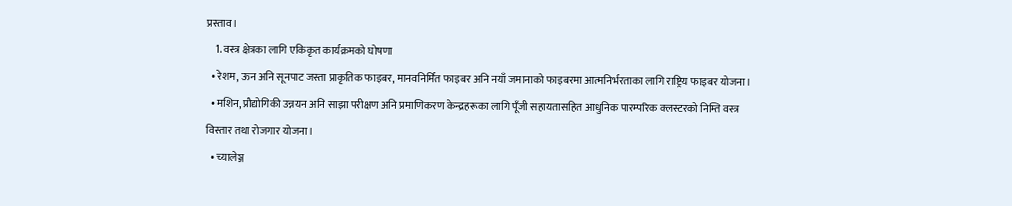प्रस्ताव।
    1. वस्त्र क्षेत्रका लागि एकिकृत कार्यक्रमको घोषणा
  • रेशम, ऊन अनि सूनपाट जस्ता प्राकृतिक फाइबर, मानवनिर्मित फाइबर अनि नयाँ जमानाको फाइबरमा आत्मनिर्भरताका लागि राष्ट्रिय फाइबर योजना।
  • मशिन, प्रौद्योगिकी उन्नयन अनि साझा परीक्षण अनि प्रमाणिकरण केन्द्रहरूका लागि पूँजी सहायतासहित आधुनिक पारम्परिक क्लस्टरको निम्ति वस्त्र विस्तार तथा रोजगार योजना।
  • च्यालेञ्ज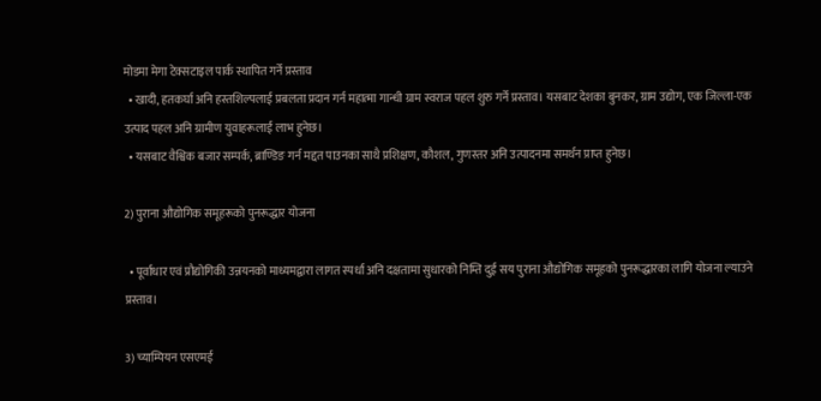मोडमा मेगा टेक्सटाइल पार्क स्थापित गर्ने प्रस्ताव
  • खादी, हतकर्घा अनि हस्तशिल्पलाई प्रबलता प्रदान गर्न महात्मा गान्धी ग्राम स्वराज पहल शुरु गर्ने प्रस्ताव। यसबाट देशका बुनकर, ग्राम उद्योग, एक जिल्ला-एक उत्पाद पहल अनि ग्रामीण युवाहरूलाई लाभ हुनेछ।
  • यसबाट वैश्विक बजार सम्पर्क, ब्राण्डिङ गर्न मद्दत पाउनका साथै प्रशिक्षण, कौशल, गुणस्तर अनि उत्पादनमा समर्थन प्राप्त हुनेछ।

2) पुराना औद्योगिक समूहरूको पुनरूद्धार योजना

  • पूर्वाधार एवं प्रौद्योगिकी उन्नयनको माध्यमद्वारा लागत स्पर्धा अनि दक्षतामा सुधारको निम्ति दुई सय पुराना औद्योगिक समूहको पुनरूद्धारका लागि योजना ल्याउने प्रस्ताव।

3) च्याम्पियन एसएमई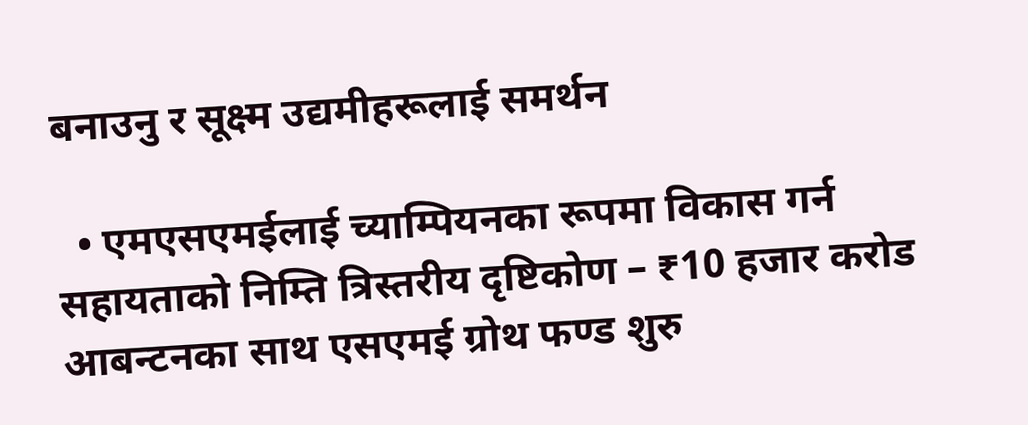बनाउनु र सूक्ष्म उद्यमीहरूलाई समर्थन

  • एमएसएमईलाई च्याम्पियनका रूपमा विकास गर्न सहायताको निम्ति त्रिस्तरीय दृष्टिकोण – ₹10 हजार करोड आबन्टनका साथ एसएमई ग्रोथ फण्ड शुरु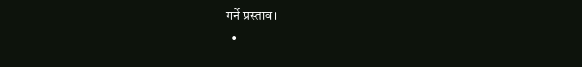गर्ने प्रस्ताव।
  •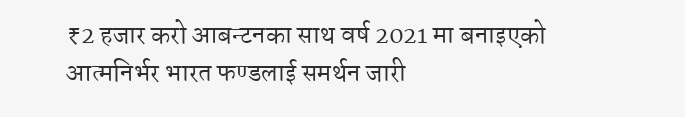₹2 हजार करो आबन्टनका साथ वर्ष 2021 मा बनाइएको आत्मनिर्भर भारत फण्डलाई समर्थन जारी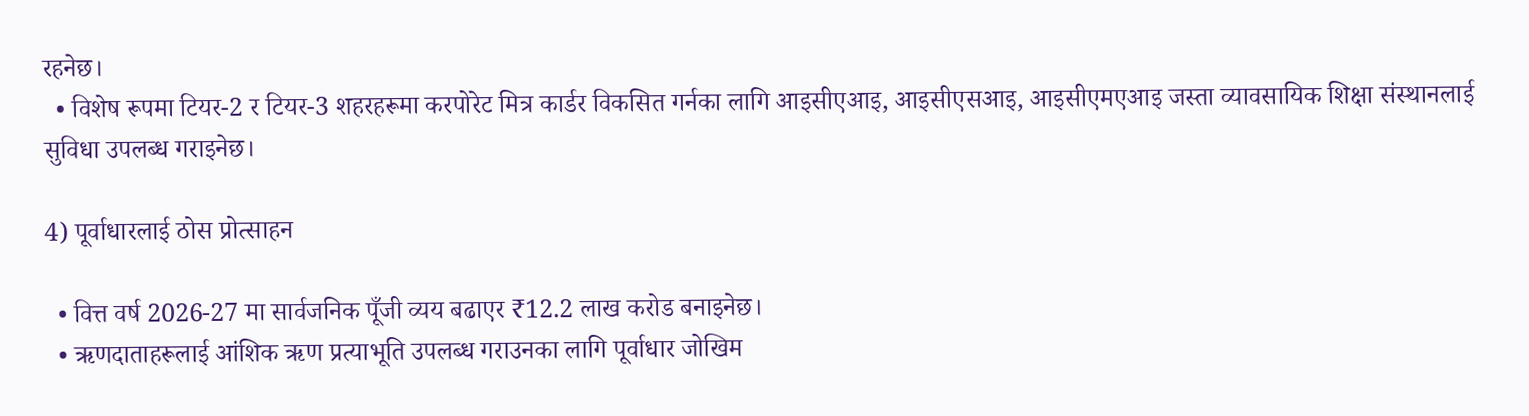रहनेछ।
  • विशेष रूपमा टियर-2 र टियर-3 शहरहरूमा करपोरेट मित्र कार्डर विकसित गर्नका लागि आइसीएआइ, आइसीएसआइ, आइसीएमएआइ जस्ता व्यावसायिक शिक्षा संस्थानलाई सुविधा उपलब्ध गराइनेछ।

4) पूर्वाधारलाई ठोस प्रोत्साहन

  • वित्त वर्ष 2026-27 मा सार्वजनिक पूँजी व्यय बढाएर ₹12.2 लाख करोड बनाइनेछ।
  • ऋणदाताहरूलाई आंशिक ऋण प्रत्याभूति उपलब्ध गराउनका लागि पूर्वाधार जोखिम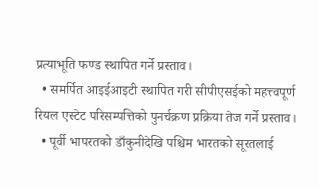प्रत्याभूति फण्ड स्थापित गर्ने प्रस्ताव।
  • समर्पित आइईआइटी स्थापित गरी सीपीएसईको महत्त्वपूर्ण रियल एस्टेट परिसम्पत्तिको पुनर्चक्रण प्रक्रिया तेज गर्ने प्रस्ताव।
  • पूर्वी भापरतको डाँकुनीदेखि पश्चिम भारतको सूरतलाई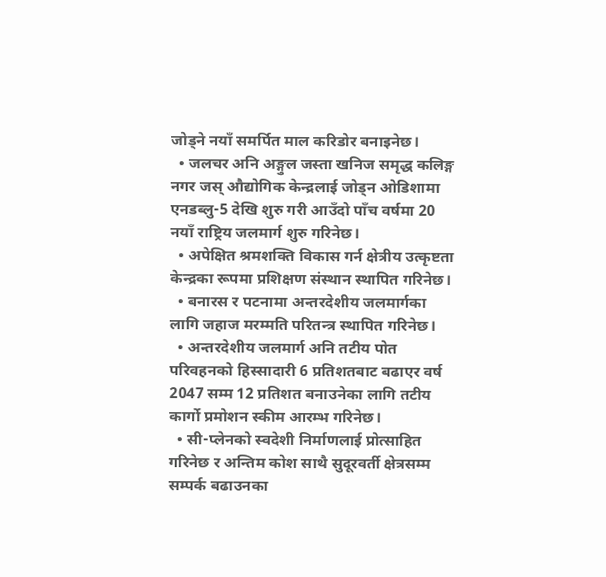जोड्ने नयाँ समर्पित माल करिडोर बनाइनेछ।
  • जलचर अनि अङ्गुल जस्ता खनिज समृद्ध कलिङ्ग नगर जस् औद्योगिक केन्द्रलाई जोड्न ओडिशामा एनडब्लु-5 देखि शुरु गरी आउँदो पाँच वर्षमा 20 नयाँ राष्ट्रिय जलमार्ग शुरु गरिनेछ।
  • अपेक्षित श्रमशक्ति विकास गर्न क्षेत्रीय उत्कृष्टता केन्द्रका रूपमा प्रशिक्षण संस्थान स्थापित गरिनेछ।
  • बनारस र पटनामा अन्तरदेशीय जलमार्गका लागि जहाज मरम्मति परितन्त्र स्थापित गरिनेछ।
  • अन्तरदेशीय जलमार्ग अनि तटीय पोत परिवहनको हिस्सादारी 6 प्रतिशतबाट बढाएर वर्ष 2047 सम्म 12 प्रतिशत बनाउनेका लागि तटीय कार्गो प्रमोशन स्कीम आरम्भ गरिनेछ।
  • सी-प्लेनको स्वदेशी निर्माणलाई प्रोत्साहित गरिनेछ र अन्तिम कोश साथै सुदूरवर्ती क्षेत्रसम्म सम्पर्क बढाउनका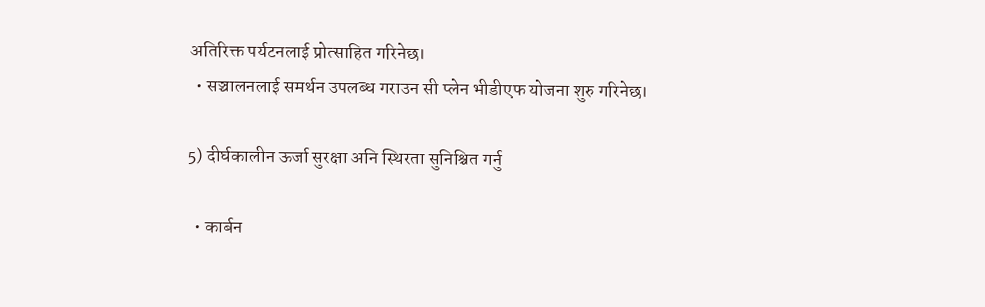अतिरिक्त पर्यटनलाई प्रोत्साहित गरिनेछ।
  • सञ्चालनलाई समर्थन उपलब्ध गराउन सी प्लेन भीडीएफ योजना शुरु गरिनेछ।

5) दीर्घकालीन ऊर्जा सुरक्षा अनि स्थिरता सुनिश्चित गर्नु

  • कार्बन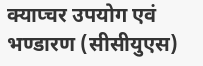क्याप्चर उपयोग एवं भण्डारण (सीसीयुएस)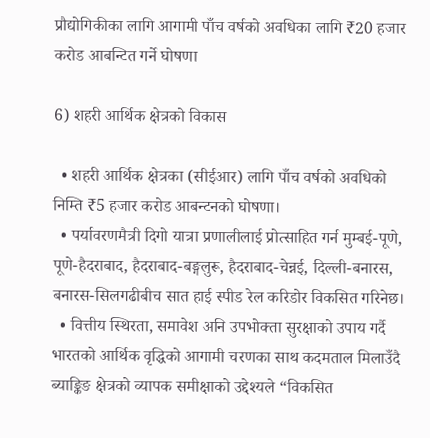प्रौद्योगिकीका लागि आगामी पाँच वर्षको अवधिका लागि ₹20 हजार करोड आबन्टित गर्ने घोषणा

6) शहरी आर्थिक क्षेत्रको विकास

  • शहरी आर्थिक क्षेत्रका (सीईआर) लागि पाँच वर्षको अवधिको निम्ति ₹5 हजार करोड आबन्टनको घोषणा।
  • पर्यावरणमैत्री दिगो यात्रा प्रणालीलाई प्रोत्साहित गर्न मुम्बई-पूणे, पूणे-हैदराबाद, हैदराबाद-बङ्गलुरू, हैदराबाद-चेन्नई, दिल्ली-बनारस, बनारस-सिलगढीबीच सात हाई स्पीड रेल करिडोर विकसित गरिनेछ।
  • वित्तीय स्थिरता, समावेश अनि उपभोक्ता सुरक्षाको उपाय गर्दै भारतको आर्थिक वृद्धिको आगामी चरणका साथ कदमताल मिलाउँदै ब्याङ्किङ क्षेत्रको व्यापक समीक्षाको उद्देश्यले “विकसित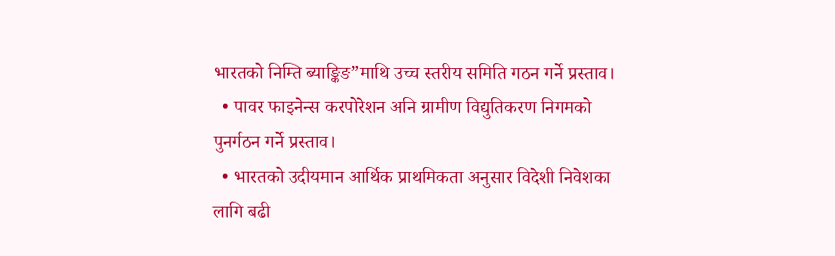भारतको निम्ति ब्याङ्किङ”माथि उच्च स्तरीय समिति गठन गर्ने प्रस्ताव।
  • पावर फाइनेन्स करपोरेशन अनि ग्रामीण विद्युतिकरण निगमको पुनर्गठन गर्ने प्रस्ताव।
  • भारतको उदीयमान आर्थिक प्राथमिकता अनुसार विदेशी निवेशका लागि बढी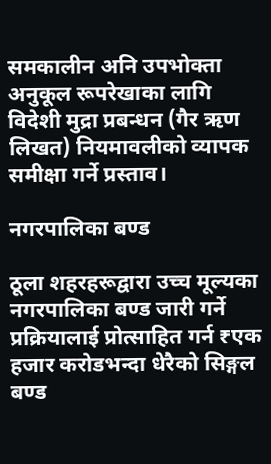समकालीन अनि उपभोक्ता अनुकूल रूपरेखाका लागि विदेशी मुद्रा प्रबन्धन (गैर ऋण लिखत) नियमावलीको व्यापक समीक्षा गर्ने प्रस्ताव।

नगरपालिका बण्ड

ठूला शहरहरूद्वारा उच्च मूल्यका नगरपालिका बण्ड जारी गर्ने प्रक्रियालाई प्रोत्साहित गर्न ₹एक हजार करोडभन्दा धेरैको सिङ्गल बण्ड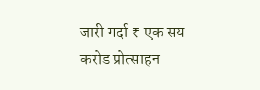जारी गर्दा ₹ एक सय करोड प्रोत्साहन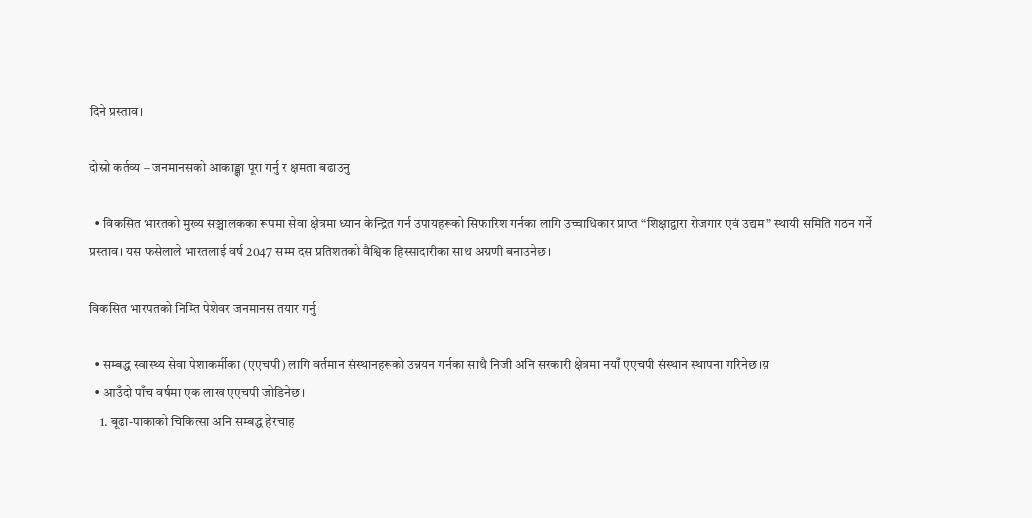दिने प्रस्ताव।

दोस्रो कर्तव्य – जनमानसको आकाङ्क्षा पूरा गर्नु र क्षमता बढाउनु

  • विकसित भारतको मुख्य सञ्चालकका रूपमा सेवा क्षेत्रमा ध्यान केन्द्रित गर्न उपायहरूको सिफारिश गर्नका लागि उच्चाधिकार प्राप्त “शिक्षाद्वारा रोजगार एवं उद्यम” स्थायी समिति गठन गर्ने प्रस्ताव। यस फसेलाले भारतलाई वर्ष 2047 सम्म दस प्रतिशतको वैश्विक हिस्सादारीका साथ अग्रणी बनाउनेछ।

विकसित भारपतको निम्ति पेशेवर जनमानस तयार गर्नु

  • सम्बद्ध स्वास्थ्य सेवा पेशाकर्मीका (एएचपी) लागि वर्तमान संस्थानहरूको उन्नयन गर्नका साथै निजी अनि सरकारी क्षेत्रमा नयाँ एएचपी संस्थान स्थापना गरिनेछ।य़
  • आउँदो पाँच वर्षमा एक लाख एएचपी जोडिनेछ।
    1. बूढा-पाकाको चिकित्सा अनि सम्बद्ध हेरचाह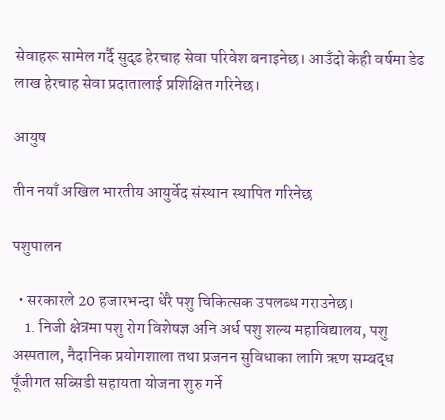सेवाहरू सामेल गर्दै सुदृढ हेरचाह सेवा परिवेश बनाइनेछ। आउँदो केही वर्षमा डेढ लाख हेरचाह सेवा प्रदातालाई प्रशिक्षित गरिनेछ।

आयुष

तीन नयाँ अखिल भारतीय आयुर्वेद संस्थान स्थापित गरिनेछ

पशुपालन

  • सरकारले 20 हजारभन्दा धेरै पशु चिकित्सक उपलब्ध गराउनेछ।
    1. निजी क्षेत्रमा पशु रोग विशेषज्ञ अनि अर्ध पशु शल्य महाविद्यालय, पशु अस्पताल, नैदानिक प्रयोगशाला तथा प्रजनन सुविधाका लागि ऋण सम्बद्ध पूँजीगत सब्सिडी सहायता योजना शुरु गर्ने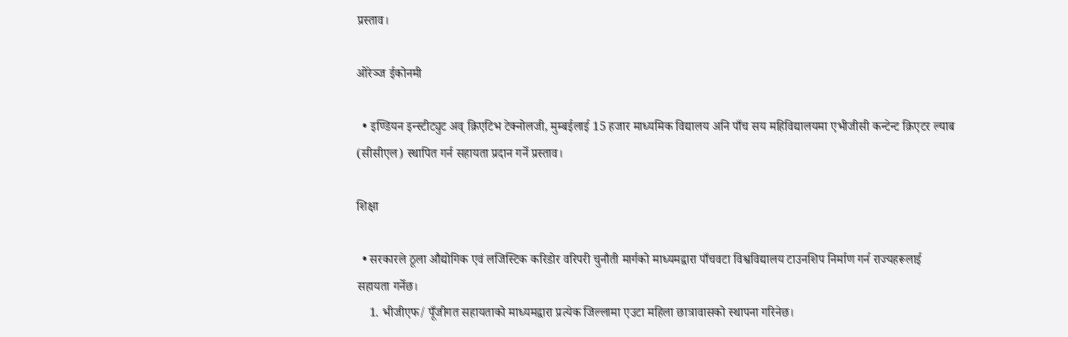प्रस्ताव।

ओरेञ्ज ईकोनमी

  • इण्डियन इन्स्टीट्युट अव् क्रिएटिभ टेक्नोलजी, मुम्बईलाई 15 हजार माध्यमिक विद्यालय अनि पाँच सय महिविद्यालयमा एभीजीसी कन्टेन्ट क्रिएटर ल्याब (सीसीएल) स्थापित गर्न सहायता प्रदान गर्ने प्रस्ताव।

शिक्षा

  • सरकारले ठूला औद्योगिक एवं लजिस्टिक करिडोर वरिपरी चुनौती मार्गको माध्यमद्वारा पाँचवटा विश्वविद्यालय टाउनशिप निर्माण गर्न राज्यहरूलाई सहायता गर्नेछ।
    1. भीजीएफ/ पूँजीगत सहायताको माध्यमद्वारा प्रत्येक जिल्लामा एउटा महिला छात्रावासको स्थापना गरिनेछ।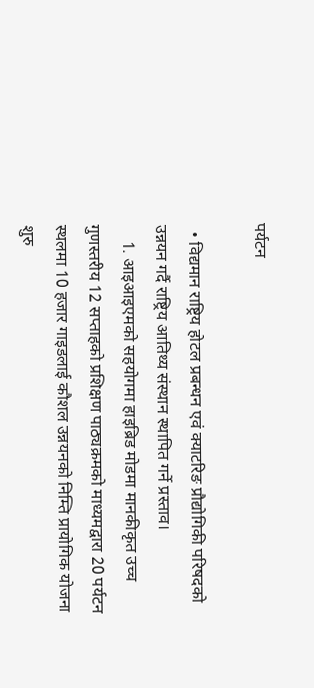पर्यटन

  • विद्यमान राष्ट्रिय होटल प्रबन्धन एवं क्याटरिङ प्रौद्योगिकी परिषदको उन्नयन गर्दै राष्ट्रिय आतिथ्य संस्थान स्थापित गर्ने प्रस्ताव।
    1. आइआइएमको सहयोगमा हाइब्रिड मोडमा मानकीकृत उच्च गुणस्तरीय 12 सप्ताहको प्रशिक्षण पाठ्यक्रमको माध्यमद्वारा 20 पर्यटन स्थलमा 10 हजार गाइडलाई कौशल उन्नयनको निम्ति प्रायोगिक योजना शुरु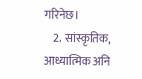गरिनेछ।
    2. सांस्कृतिक, आध्यात्मिक अनि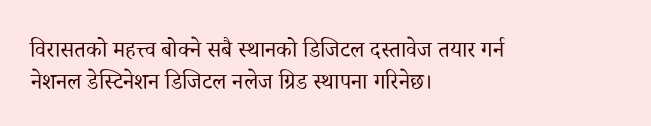विरासतको महत्त्व बोक्ने सबै स्थानको डिजिटल दस्तावेज तयार गर्न नेशनल डेस्टिनेशन डिजिटल नलेज ग्रिड स्थापना गरिनेछ।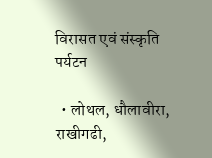विरासत एवं संस्‍कृति पर्यटन

  • लोथल, धौलावीरा, राखीगढी,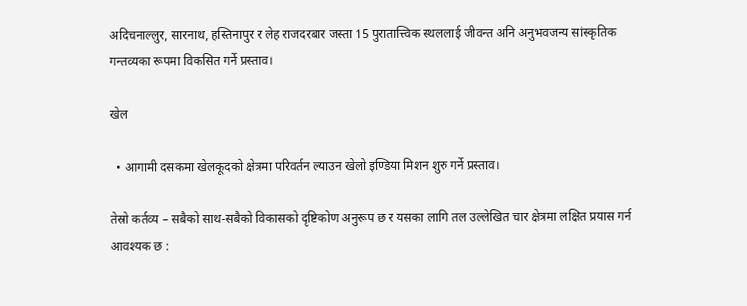अदिचनाल्लुर, सारनाथ, हस्तिनापुर र लेह राजदरबार जस्ता 15 पुरातात्त्विक स्थललाई जीवन्त अनि अनुभवजन्य सांस्कृतिक गन्तव्यका रूपमा विकसित गर्ने प्रस्ताव।

खेल

  • आगामी दसकमा खेलकूदको क्षेत्रमा परिवर्तन ल्याउन खेलो इण्डिया मिशन शुरु गर्ने प्रस्ताव।

तेस्रो कर्तव्य – सबैको साथ-सबैको विकासको दृष्टिकोण अनुरूप छ र यसका लागि तल उल्लेखित चार क्षेत्रमा लक्षित प्रयास गर्न आवश्यक छ :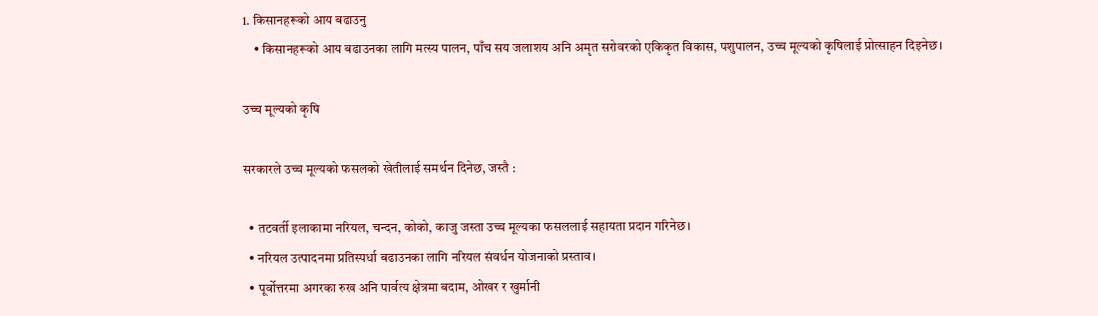1. किसानहरूको आय बढाउनु
    • किसानहरूको आय बढाउनका लागि मत्स्य पालन, पाँच सय जलाशय अनि अमृत सरोवरको एकिकृत विकास, पशुपालन, उच्च मूल्यको कृषिलाई प्रोत्साहन दिइनेछ।

उच्‍च मूल्‍यको कृषि

सरकारले उच्च मूल्यको फसलको खेतीलाई समर्थन दिनेछ, जस्तै :

  • तटवर्ती इलाकामा नरियल, चन्दन, कोको, काजु जस्ता उच्च मूल्यका फसललाई सहायता प्रदान गरिनेछ।
  • नरियल उत्पादनमा प्रतिस्पर्धा बढाउनका लागि नरियल संवर्धन योजनाको प्रस्ताव।
  • पूर्वोत्तरमा अगरका रुख अनि पार्वत्य क्षेत्रमा बदाम, ओखर र खुर्मानी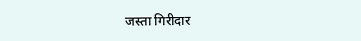जस्ता गिरीदार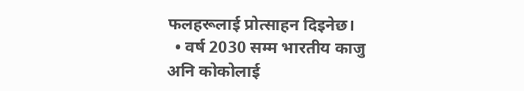फलहरूलाई प्रोत्साहन दिइनेछ।
  • वर्ष 2030 सम्म भारतीय काजु अनि कोकोलाई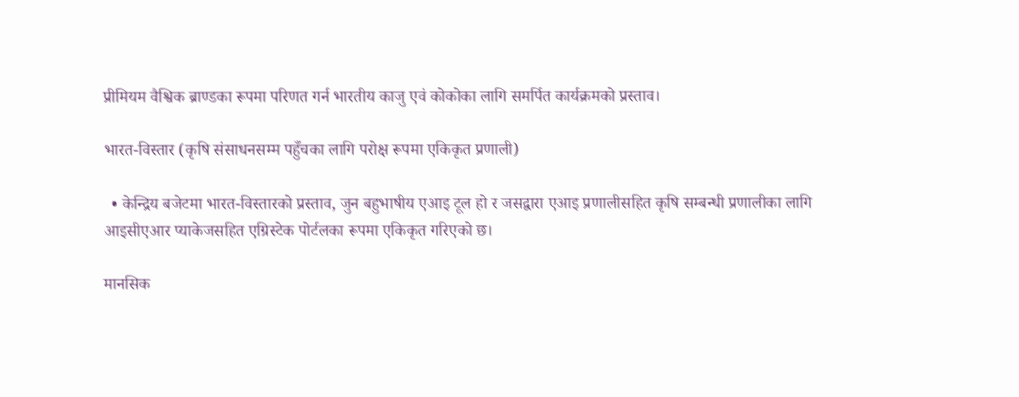प्रीमियम वैश्विक ब्राण्डका रूपमा परिणत गर्न भारतीय काजु एवं कोकोका लागि समर्पित कार्यक्रमको प्रस्ताव।

भारत-विस्‍तार (कृषि संसाधनसम्म पहुँचका लागि परोक्ष रूपमा एकिकृत प्रणाली)

  • केन्द्रिय बजेटमा भारत-विस्तारको प्रस्ताव, जुन बहुभाषीय एआइ टूल हो र जसद्वारा एआइ प्रणालीसहित कृषि सम्बन्धी प्रणालीका लागि आइसीएआर प्याकेजसहित एग्रिस्टेक पोर्टलका रूपमा एकिकृत गरिएको छ।

मानसिक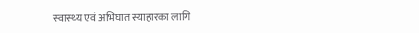स्‍वास्‍थ्‍य एवं अभिघात स्याहारका लागि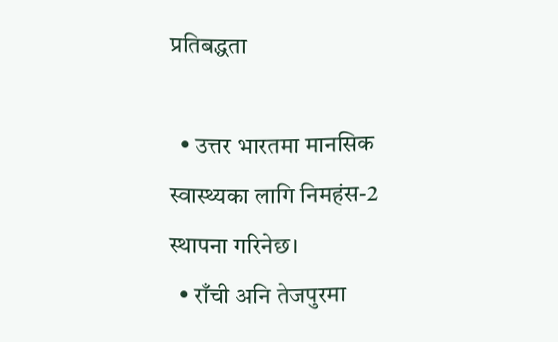प्रतिबद्धता

  • उत्तर भारतमा मानसिक स्वास्थ्यका लागि निमहंस-2 स्थापना गरिनेछ।
  • राँची अनि तेजपुरमा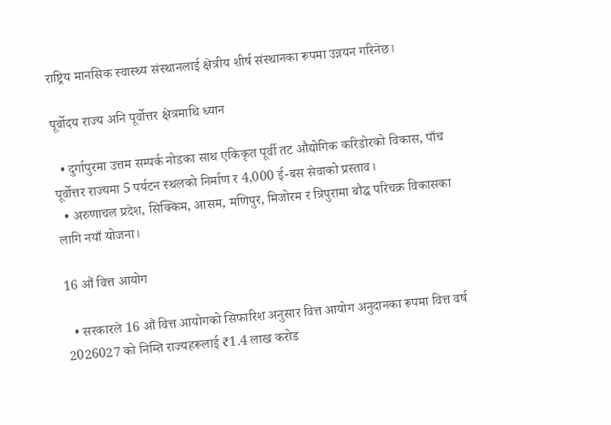राष्ट्रिय मानसिक स्वास्थ्य संस्थानलाई क्षेत्रीय शीर्ष संस्थानका रूपमा उन्नयन गरिनेछ।

पूर्वोदय राज्‍य अनि पूर्वोत्तर क्षेत्रमाथि ध्यान

  • दुर्गापुरमा उत्तम सम्पर्क नोडका साथ एकिकृत पूर्वी तट औद्योगिक करिडोरको विकास, पाँच पूर्वोत्तर राज्यमा 5 पर्यटन स्थलको निर्माण र 4,000 ई-बस सेवाको प्रस्ताव।
  • अरुणाचल प्रदेश, सिक्किम, आसम, मणिपुर, मिजोरम र त्रिपुरामा बौद्ध परिचक्र विकासका लागि नयाँ योजना।

16 औं वित्त आयोग

  • सरकारले 16 औं वित्त आयोगको सिफारिश अनुसार वित्त आयोग अनुदानका रूपमा वित्त वर्ष 2026027 को निम्ति राज्यहरूलाई ₹1.4 लाख करोड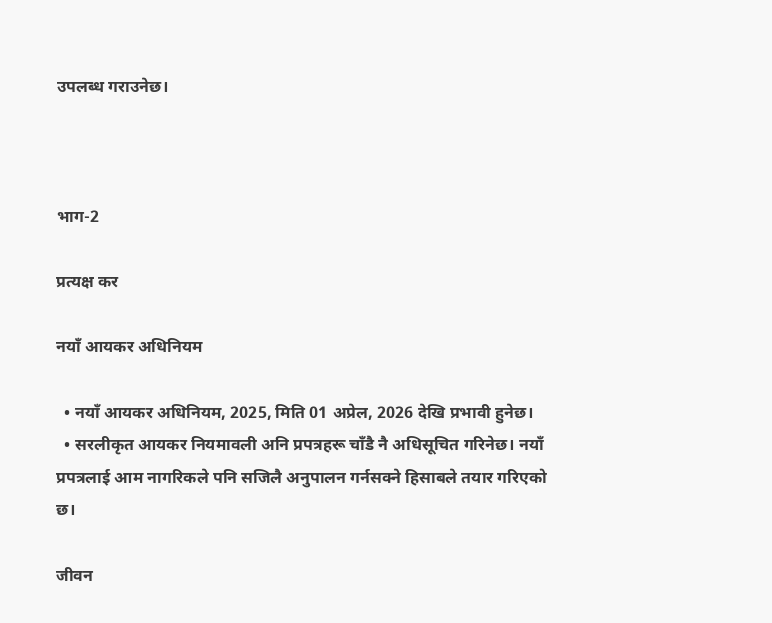उपलब्ध गराउनेछ।



भाग-2

प्रत्‍यक्ष कर

नयाँ आयकर अधिनियम

  • नयाँ आयकर अधिनियम, 2025, मिति 01 अप्रेल, 2026 देखि प्रभावी हुनेछ।
  • सरलीकृत आयकर नियमावली अनि प्रपत्रहरू चाँडै नै अधिसूचित गरिनेछ। नयाँ प्रपत्रलाई आम नागरिकले पनि सजिलै अनुपालन गर्नसक्ने हिसाबले तयार गरिएको छ।

जीवन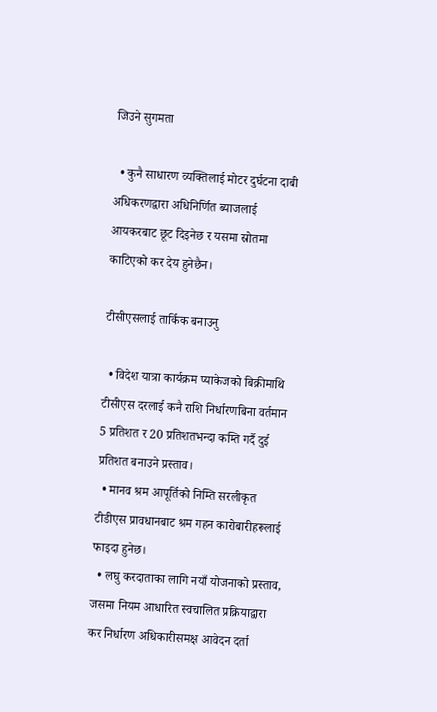जिउने सुगमता

  • कुनै साधारण व्यक्तिलाई मोटर दुर्घटना दाबी अधिकरणद्वारा अधिनिर्णित ब्याजलाई आयकरबाट छूट दिइनेछ र यसमा स्रोतमा काटिएको कर देय हुनेछैन।

टीसीएसलाई तार्किक बनाउनु

  • विदेश यात्रा कार्यक्रम प्याकेजको बिक्रीमाथि टीसीएस दरलाई कनै राशि निर्धारणबिना वर्तमान 5 प्रतिशत र 20 प्रतिशतभन्दा कम्ति गर्दै दुई प्रतिशत बनाउने प्रस्ताव।
  • मानव श्रम आपूर्तिको निम्ति सरलीकृत टीडीएस प्रावधानबाट श्रम गहन कारोबारीहरूलाई फाइदा हुनेछ।
  • लघु करदाताका लागि नयाँ योजनाको प्रस्ताव, जसमा नियम आधारित स्वचालित प्रक्रियाद्वारा कर निर्धारण अधिकारीसमक्ष आवेदन दर्ता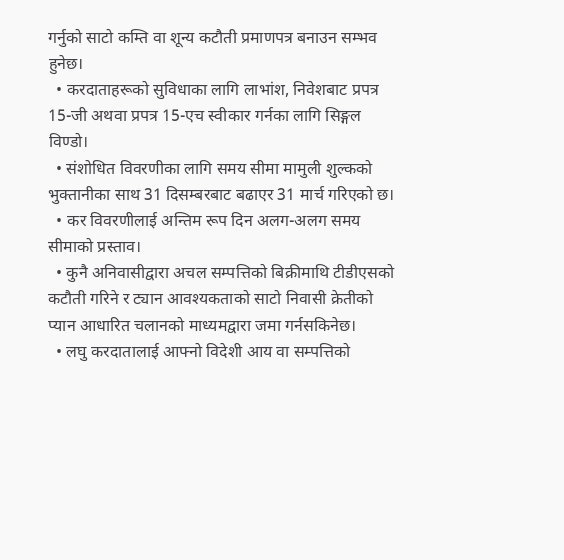गर्नुको साटो कम्ति वा शून्य कटौती प्रमाणपत्र बनाउन सम्भव हुनेछ।
  • करदाताहरूको सुविधाका लागि लाभांश, निवेशबाट प्रपत्र 15-जी अथवा प्रपत्र 15-एच स्वीकार गर्नका लागि सिङ्गल विण्डो।
  • संशोधित विवरणीका लागि समय सीमा मामुली शुल्कको भुक्तानीका साथ 31 दिसम्बरबाट बढाएर 31 मार्च गरिएको छ।
  • कर विवरणीलाई अन्तिम रूप दिन अलग-अलग समय सीमाको प्रस्ताव।
  • कुनै अनिवासीद्वारा अचल सम्पत्तिको बिक्रीमाथि टीडीएसको कटौती गरिने र ट्यान आवश्यकताको साटो निवासी क्रेतीको प्यान आधारित चलानको माध्यमद्वारा जमा गर्नसकिनेछ।
  • लघु करदातालाई आफ्नो विदेशी आय वा सम्पत्तिको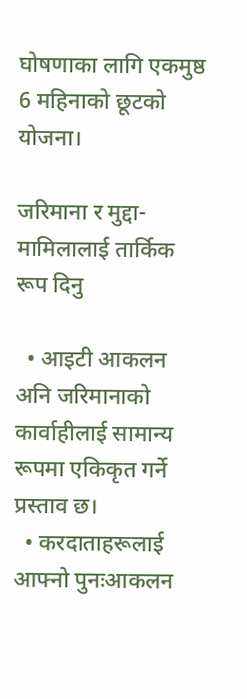घोषणाका लागि एकमुष्ठ 6 महिनाको छूटको योजना।

जरिमाना र मुद्दा-मामिलालाई तार्किक रूप दिनु

  • आइटी आकलन अनि जरिमानाको कार्वाहीलाई सामान्य रूपमा एकिकृत गर्ने प्रस्ताव छ।
  • करदाताहरूलाई आफ्नो पुनःआकलन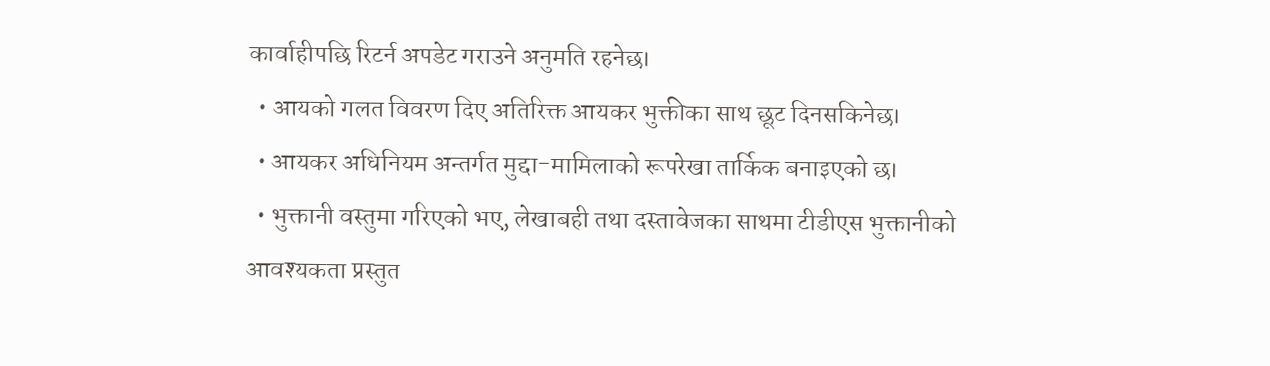कार्वाहीपछि रिटर्न अपडेट गराउने अनुमति रहनेछ।
  • आयको गलत विवरण दिए अतिरिक्त आयकर भुक्तीका साथ छूट दिनसकिनेछ।
  • आयकर अधिनियम अन्तर्गत मुद्दा-मामिलाको रूपरेखा तार्किक बनाइएको छ।
  • भुक्तानी वस्तुमा गरिएको भए, लेखाबही तथा दस्तावेजका साथमा टीडीएस भुक्तानीको आवश्यकता प्रस्तुत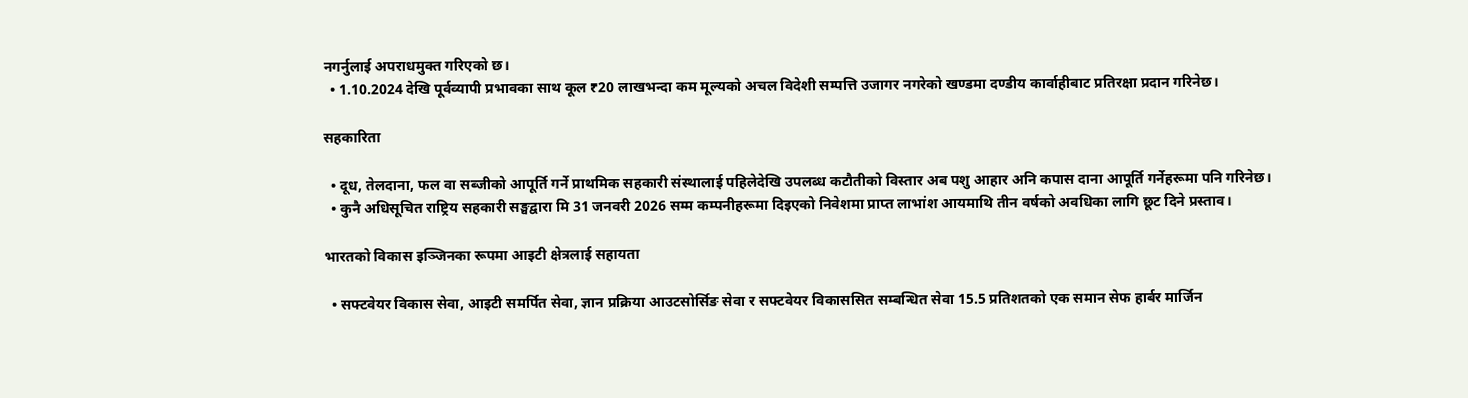नगर्नुलाई अपराधमुक्त गरिएको छ।
  • 1.10.2024 देखि पूर्वव्यापी प्रभावका साथ कूल ₹20 लाखभन्दा कम मूल्यको अचल विदेशी सम्पत्ति उजागर नगरेको खण्डमा दण्डीय कार्वाहीबाट प्रतिरक्षा प्रदान गरिनेछ।

सहकारिता

  • दूध, तेलदाना, फल वा सब्जीको आपूर्ति गर्ने प्राथमिक सहकारी संस्थालाई पहिलेदेखि उपलब्ध कटौतीको विस्तार अब पशु आहार अनि कपास दाना आपूर्ति गर्नेहरूमा पनि गरिनेछ।
  • कुनै अधिसूचित राष्ट्रिय सहकारी सङ्घद्वारा मि 31 जनवरी 2026 सम्म कम्पनीहरूमा दिइएको निवेशमा प्राप्त लाभांश आयमाथि तीन वर्षको अवधिका लागि छूट दिने प्रस्ताव।

भारतको विकास इञ्जिनका रूपमा आइटी क्षेत्रलाई सहायता

  • सफ्टवेयर विकास सेवा, आइटी समर्पित सेवा, ज्ञान प्रक्रिया आउटसोर्सिङ सेवा र सफ्टवेयर विकाससित सम्बन्धित सेवा 15.5 प्रतिशतको एक समान सेफ हार्बर मार्जिन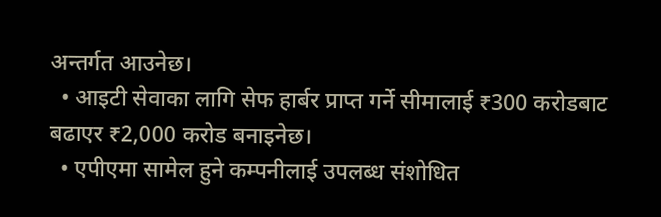अन्तर्गत आउनेछ।
  • आइटी सेवाका लागि सेफ हार्बर प्राप्त गर्ने सीमालाई ₹300 करोडबाट बढाएर ₹2,000 करोड बनाइनेछ।
  • एपीएमा सामेल हुने कम्पनीलाई उपलब्ध संशोधित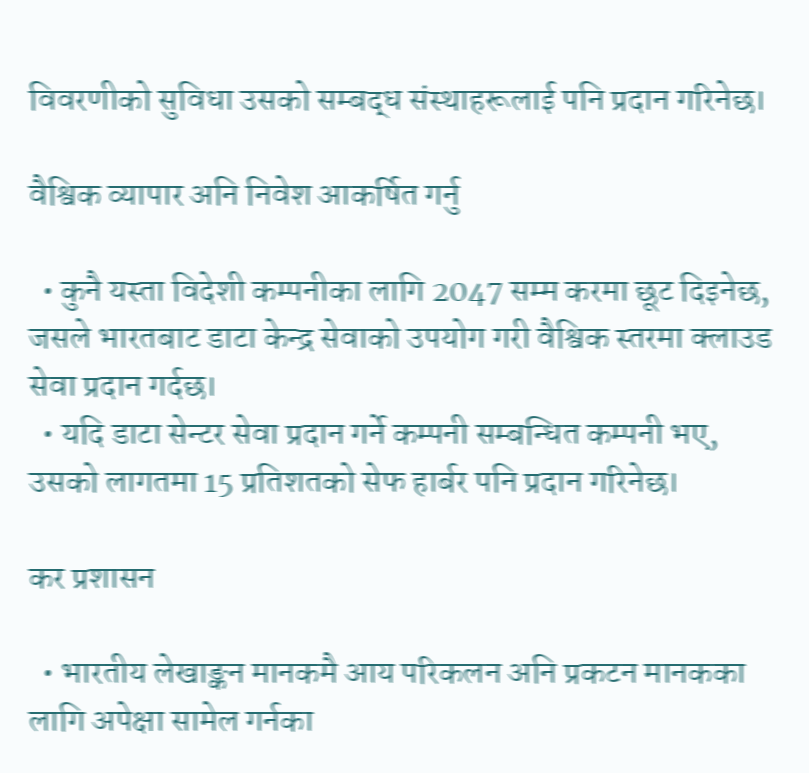विवरणीको सुविधा उसको सम्बद्ध संस्थाहरूलाई पनि प्रदान गरिनेछ।

वैश्विक व्‍यापार अनि निवेश आकर्षित गर्नु

  • कुनै यस्ता विदेशी कम्पनीका लागि 2047 सम्म करमा छूट दिइनेछ, जसले भारतबाट डाटा केन्द्र सेवाको उपयोग गरी वैश्विक स्तरमा क्लाउड सेवा प्रदान गर्दछ।
  • यदि डाटा सेन्टर सेवा प्रदान गर्ने कम्पनी सम्बन्धित कम्पनी भए, उसको लागतमा 15 प्रतिशतको सेफ हार्बर पनि प्रदान गरिनेछ।

कर प्रशासन

  • भारतीय लेखाङ्कन मानकमै आय परिकलन अनि प्रकटन मानकका लागि अपेक्षा सामेल गर्नका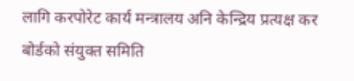लागि करपोरेट कार्य मन्त्रालय अनि केन्द्रिय प्रत्यक्ष कर बोर्डको संयुक्त समिति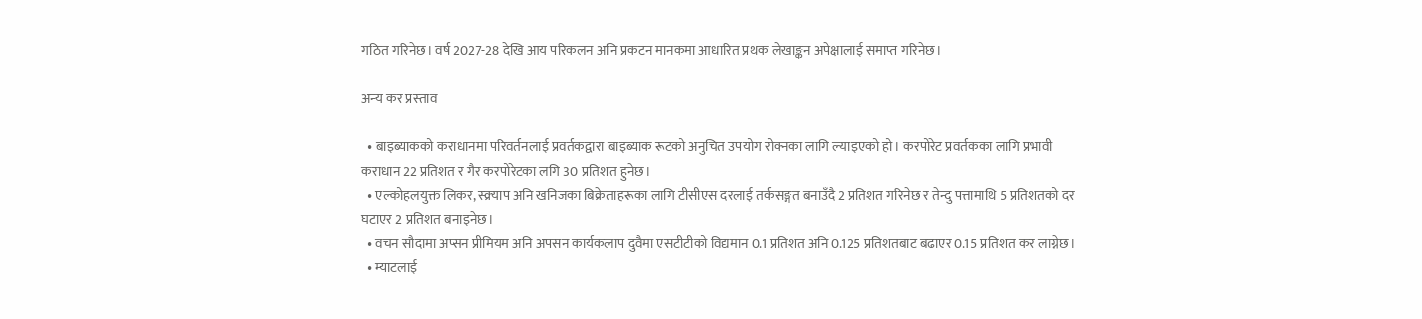गठित गरिनेछ। वर्ष 2027-28 देखि आय परिकलन अनि प्रकटन मानकमा आधारित प्रथक लेखाङ्कन अपेक्षालाई समाप्त गरिनेछ।

अन्‍य कर प्रस्‍ताव

  • बाइब्याकको कराधानमा परिवर्तनलाई प्रवर्तकद्वारा बाइब्याक रूटको अनुचित उपयोग रोक्नका लागि ल्याइएको हो। करपोरेट प्रवर्तकका लागि प्रभावी कराधान 22 प्रतिशत र गैर करपोरेटका लगि 30 प्रतिशत हुनेछ।
  • एल्कोहलयुक्त लिकर, स्क्र्याप अनि खनिजका बिक्रेताहरूका लागि टीसीएस दरलाई तर्कसङ्गत बनाउँदै 2 प्रतिशत गरिनेछ र तेन्दु पत्तामाथि 5 प्रतिशतको दर घटाएर 2 प्रतिशत बनाइनेछ।
  • वचन सौदामा अप्सन प्रीमियम अनि अपसन कार्यकलाप दुवैमा एसटीटीको विद्यमान 0.1 प्रतिशत अनि 0.125 प्रतिशतबाट बढाएर 0.15 प्रतिशत कर लाग्नेछ।
  • म्याटलाई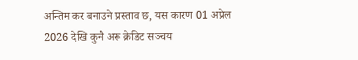अन्तिम कर बनाउने प्रस्ताव छ, यस कारण 01 अप्रेल 2026 देखि कुनै अरू क्रेडिट सञ्चय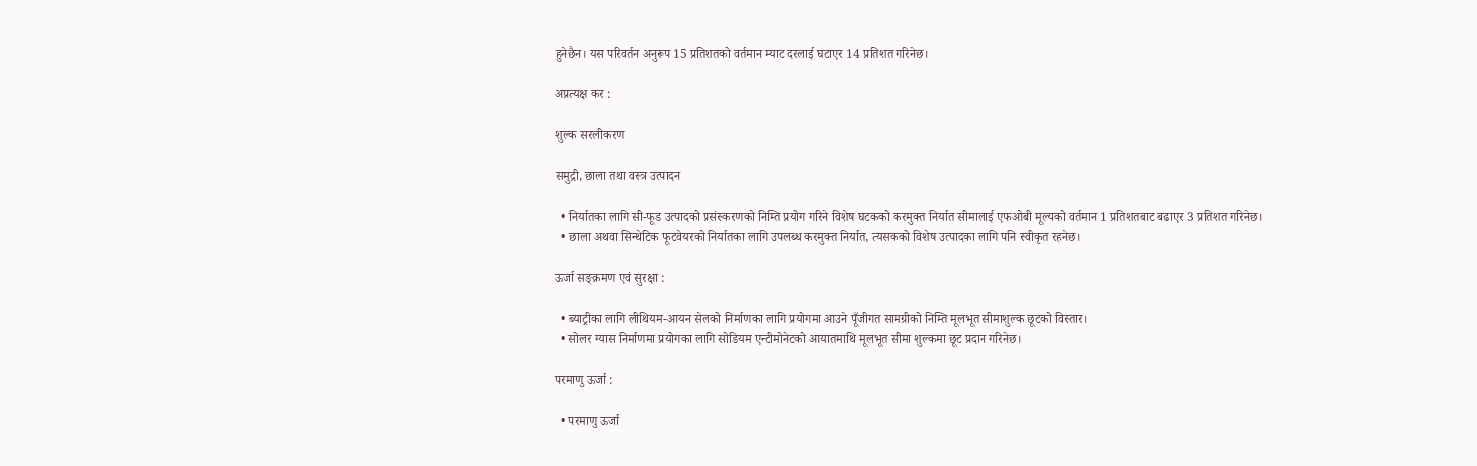हुनेछैन। यस परिवर्तन अनुरूप 15 प्रतिशतको वर्तमान म्याट दरलाई घटाएर 14 प्रतिशत गरिनेछ।

अप्रत्‍यक्ष कर :

शुल्‍क सरलीकरण

समुद्री, छाला तथा वस्त्र उत्पादन

  • निर्यातका लागि सी-फूड उत्पादको प्रसंस्करणको निम्ति प्रयोग गरिने विशेष घटकको करमुक्त निर्यात सीमालाई एफओबी मूल्यको वर्तमान 1 प्रतिशतबाट बढाएर 3 प्रतिशत गरिनेछ।
  • छाला अथवा सिन्थेटिक फूटवेयरको निर्यातका लागि उपलब्ध करमुक्त निर्यात, त्यसकको विशेष उत्पादका लागि पनि स्वीकृत रहनेछ।

ऊर्जा सङ्क्रमण एवं सुरक्षा :

  • ब्याट्रीका लागि लीथियम-आयन सेलको निर्माणका लागि प्रयोगमा आउने पूँजीगत सामग्रीको निम्ति मूलभूत सीमाशुल्क छूटको विस्तार।
  • सोलर ग्यास निर्माणमा प्रयोगका लागि सोडियम एन्टीमोनेटको आयातमाथि मूलभूत सीमा शुल्कमा छूट प्रदान गरिनेछ।

परमाणु ऊर्जा :

  • परमाणु ऊर्जा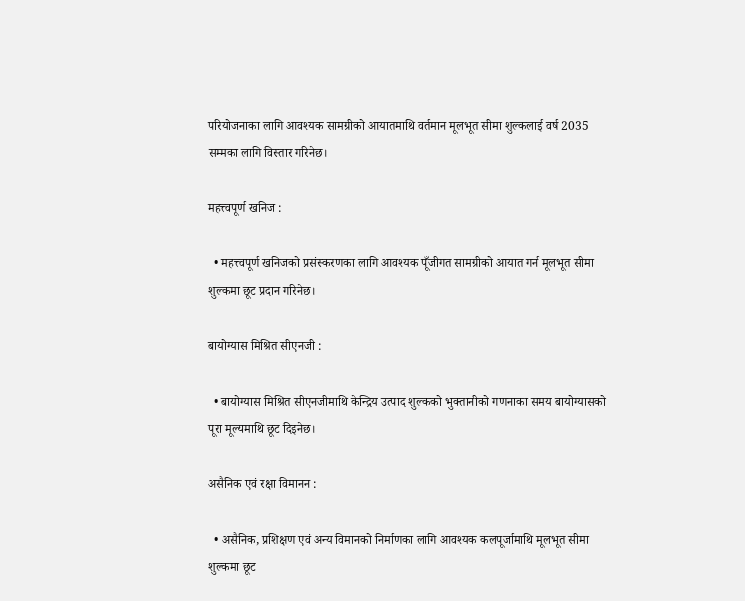परियोजनाका लागि आवश्यक सामग्रीको आयातमाथि वर्तमान मूलभूत सीमा शुल्कलाई वर्ष 2035 सम्मका लागि विस्तार गरिनेछ।

महत्त्वपूर्ण खनिज :

  • महत्त्वपूर्ण खनिजको प्रसंस्करणका लागि आवश्यक पूँजीगत सामग्रीको आयात गर्न मूलभूत सीमा शुल्कमा छूट प्रदान गरिनेछ।

बायोग्यास मिश्रित सीएनजी :

  • बायोग्यास मिश्रित सीएनजीमाथि केन्द्रिय उत्पाद शुल्कको भुक्तानीको गणनाका समय बायोग्यासको पूरा मूल्यमाथि छूट दिइनेछ।

असैनिक एवं रक्षा विमानन :

  • असैनिक, प्रशिक्षण एवं अन्य विमानको निर्माणका लागि आवश्यक कलपूर्जामाथि मूलभूत सीमा शुल्कमा छूट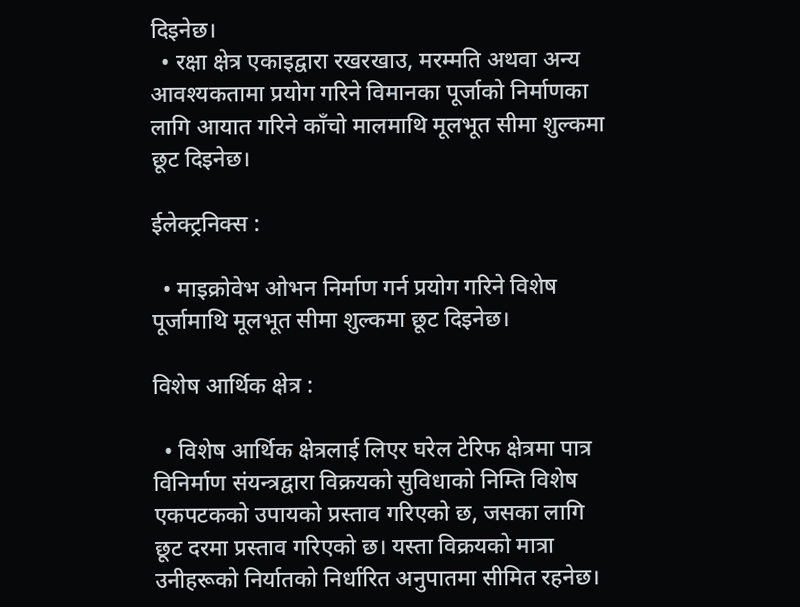दिइनेछ।
  • रक्षा क्षेत्र एकाइद्वारा रखरखाउ, मरम्मति अथवा अन्य आवश्यकतामा प्रयोग गरिने विमानका पूर्जाको निर्माणका लागि आयात गरिने काँचो मालमाथि मूलभूत सीमा शुल्कमा छूट दिइनेछ।

ईलेक्ट्रनिक्स :

  • माइक्रोवेभ ओभन निर्माण गर्न प्रयोग गरिने विशेष पूर्जामाथि मूलभूत सीमा शुल्कमा छूट दिइनेछ।

विशेष आर्थिक क्षेत्र :

  • विशेष आर्थिक क्षेत्रलाई लिएर घरेल टेरिफ क्षेत्रमा पात्र विनिर्माण संयन्त्रद्वारा विक्रयको सुविधाको निम्ति विशेष एकपटकको उपायको प्रस्ताव गरिएको छ, जसका लागि छूट दरमा प्रस्ताव गरिएको छ। यस्ता विक्रयको मात्रा उनीहरूको निर्यातको निर्धारित अनुपातमा सीमित रहनेछ।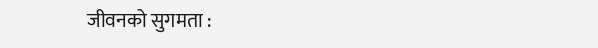जीवनको सुगमता :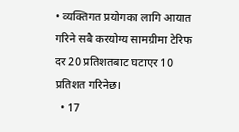• व्यक्तिगत प्रयोगका लागि आयात गरिने सबै करयोग्य सामग्रीमा टेरिफ दर 20 प्रतिशतबाट घटाएर 10 प्रतिशत गरिनेछ।
  • 17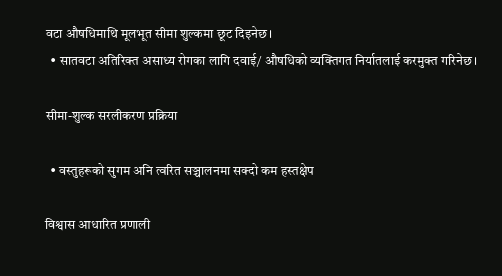वटा औषधिमाथि मूलभूत सीमा शुल्कमा छूट दिइनेछ।
  • सातवटा अतिरिक्त असाध्य रोगका लागि दवाई/ औषधिको व्यक्तिगत निर्यातलाई करमुक्त गरिनेछ।

सीमा-शुल्क सरलीकरण प्रक्रिया

  • वस्तुहरूको सुगम अनि त्वरित सञ्चालनमा सक्दो कम हस्तक्षेप

विश्वास आधारित प्रणाली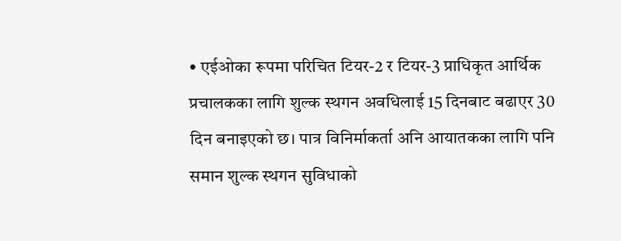• एईओका रूपमा परिचित टियर-2 र टियर-3 प्राधिकृत आर्थिक प्रचालकका लागि शुल्क स्थगन अवधिलाई 15 दिनबाट बढाएर 30 दिन बनाइएको छ। पात्र विनिर्माकर्ता अनि आयातकका लागि पनि समान शुल्क स्थगन सुविधाको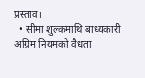प्रस्ताव।
  • सीमा शुल्कमाथि बाध्यकारी अग्रिम नियमको वैधता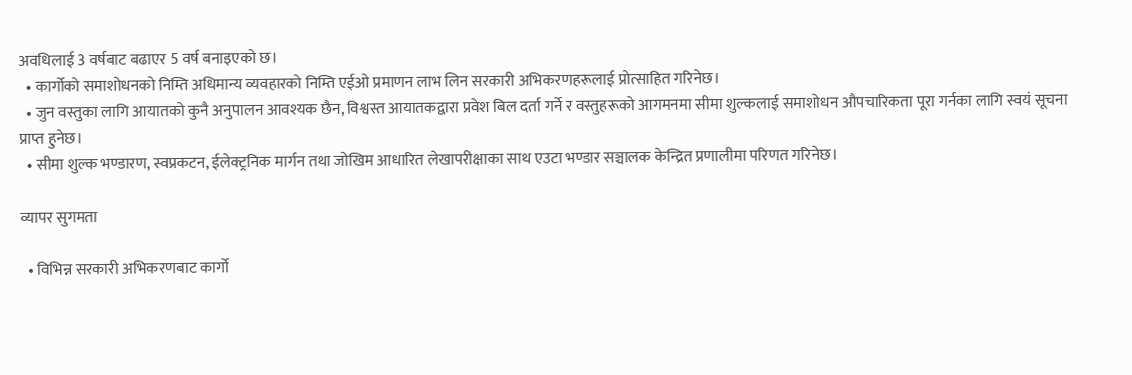अवधिलाई 3 वर्षबाट बढाएर 5 वर्ष बनाइएको छ।
  • कार्गोको समाशोधनको निम्ति अधिमान्य व्यवहारको निम्ति एईओ प्रमाणन लाभ लिन सरकारी अभिकरणहरूलाई प्रोत्साहित गरिनेछ।
  • जुन वस्तुका लागि आयातको कुनै अनुपालन आवश्यक छैन, विश्वस्त आयातकद्वारा प्रवेश बिल दर्ता गर्ने र वस्तुहरूको आगमनमा सीमा शुल्कलाई समाशोधन औपचारिकता पूरा गर्नका लागि स्वयं सूचना प्राप्त हुनेछ।
  • सीमा शुल्क भण्डारण, स्वप्रकटन, ईलेक्ट्रनिक मार्गन तथा जोखिम आधारित लेखापरीक्षाका साथ एउटा भण्डार सञ्चालक केन्द्रित प्रणालीमा परिणत गरिनेछ।

व्यापर सुगमता

  • विभिन्न सरकारी अभिकरणबाट कार्गो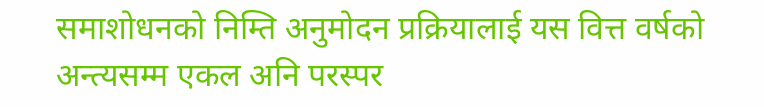समाशोधनको निम्ति अनुमोदन प्रक्रियालाई यस वित्त वर्षको अन्त्यसम्म एकल अनि परस्पर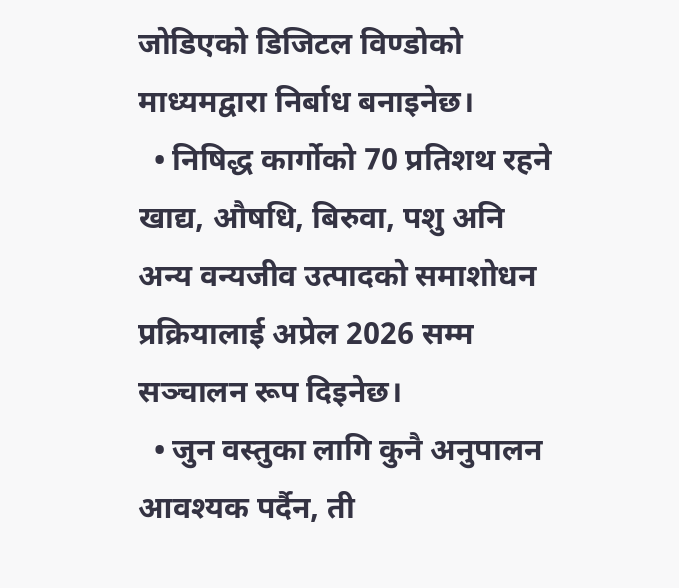जोडिएको डिजिटल विण्डोको माध्यमद्वारा निर्बाध बनाइनेछ।
  • निषिद्ध कार्गोको 70 प्रतिशथ रहने खाद्य, औषधि, बिरुवा, पशु अनि अन्य वन्यजीव उत्पादको समाशोधन प्रक्रियालाई अप्रेल 2026 सम्म सञ्चालन रूप दिइनेछ।
  • जुन वस्तुका लागि कुनै अनुपालन आवश्यक पर्दैन, ती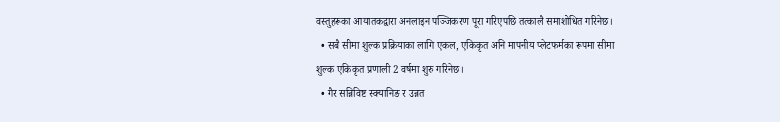वस्तुहरूका आयातकद्वारा अनलाइन पञ्जिकरण पूरा गरिएपछि तत्कालै समाशोधित गरिनेछ।
  • सबै सीमा शुल्क प्रक्रियाका लागि एकल, एकिकृत अनि मापनीय प्लेटफर्मका रूपमा सीमा शुल्क एकिकृत प्रणाली 2 वर्षमा शुरु गरिनेछ।
  • गैर सन्निविष्ट स्क्यानिङ र उन्नत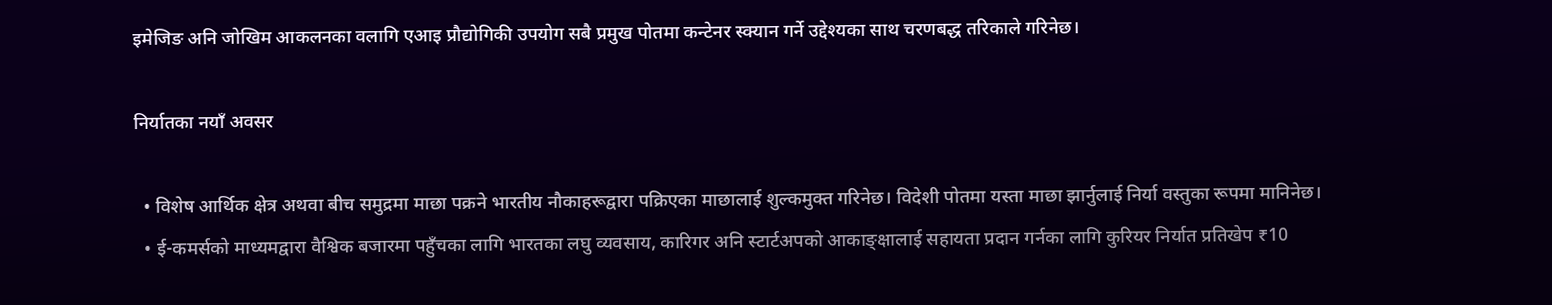इमेजिङ अनि जोखिम आकलनका वलागि एआइ प्रौद्योगिकी उपयोग सबै प्रमुख पोतमा कन्टेनर स्क्यान गर्ने उद्देश्यका साथ चरणबद्ध तरिकाले गरिनेछ।

निर्यातका नयाँ अवसर

  • विशेष आर्थिक क्षेत्र अथवा बीच समुद्रमा माछा पक्रने भारतीय नौकाहरूद्वारा पक्रिएका माछालाई शुल्कमुक्त गरिनेछ। विदेशी पोतमा यस्ता माछा झार्नुलाई निर्या वस्तुका रूपमा मानिनेछ।
  • ई-कमर्सको माध्यमद्वारा वैश्विक बजारमा पहुँचका लागि भारतका लघु व्यवसाय, कारिगर अनि स्टार्टअपको आकाङ्क्षालाई सहायता प्रदान गर्नका लागि कुरियर निर्यात प्रतिखेप ₹10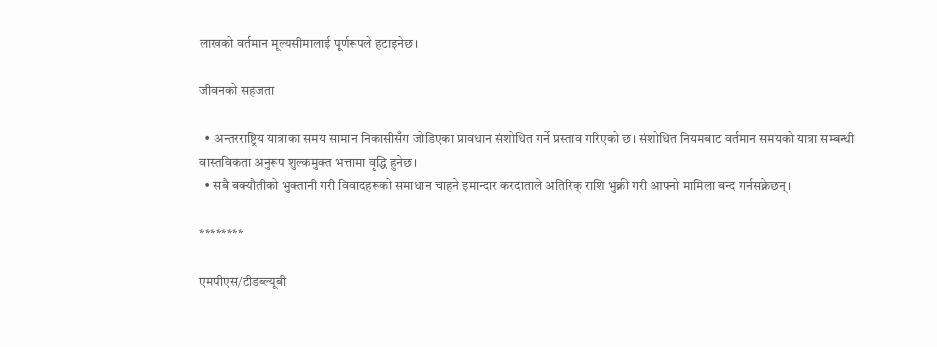लाखको वर्तमान मूल्यसीमालाई पूर्णरूपले हटाइनेछ।

जीवनको सहजता

  • अन्तरराष्ट्रिय यात्राका समय सामान निकासीसँग जोडिएका प्रावधान संशोधित गर्ने प्रस्ताव गरिएको छ। संशोधित नियमबाट वर्तमान समयको यात्रा सम्बन्धी वास्तविकता अनुरूप शुल्कमुक्त भत्तामा वृद्धि हुनेछ।
  • सबै बक्यौतीको भुक्तानी गरी विवादहरूको समाधान चाहने इमान्दार करदाताले अतिरिक् राशि भुक्नी गरी आफ्नो मामिला बन्द गर्नसक्नेछन्।

********

एमपीएस/टीडब्ल्यूबी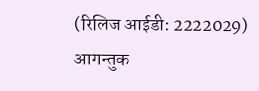(रिलिज आईडी: 2222029) आगन्तुक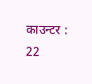काउन्टर : 22